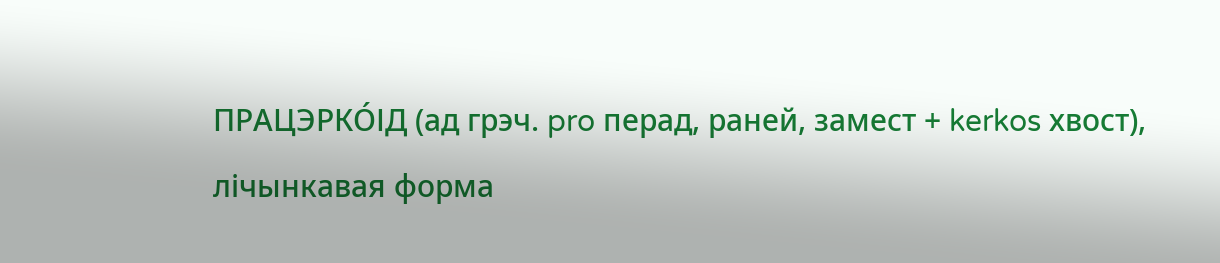ПРАЦЭРКО́ІД (ад грэч. pro перад, раней, замест + kerkos хвост),
лічынкавая форма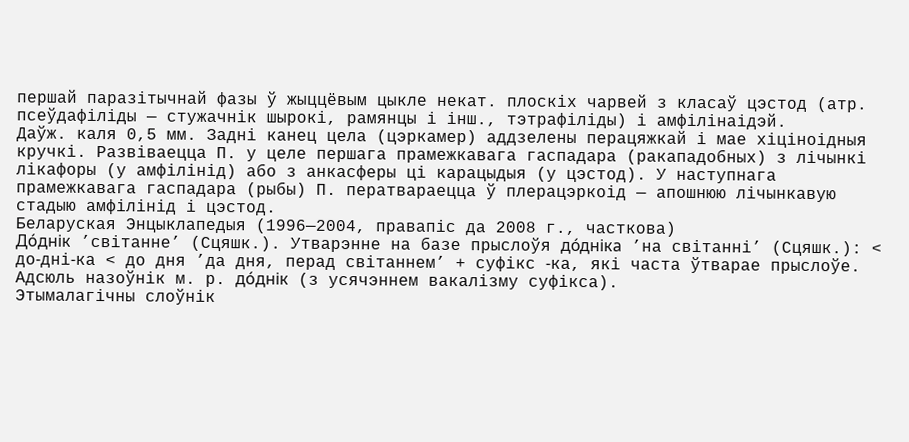першай паразітычнай фазы ў жыццёвым цыкле некат. плоскіх чарвей з класаў цэстод (атр. псеўдафіліды — стужачнік шырокі, рамянцы і інш., тэтрафіліды) і амфілінаідэй.
Даўж. каля 0,5 мм. Задні канец цела (цэркамер) аддзелены перацяжкай і мае хіціноідныя кручкі. Развіваецца П. у целе першага прамежкавага гаспадара (ракападобных) з лічынкі лікафоры (у амфілінід) або з анкасферы ці карацыдыя (у цэстод). У наступнага прамежкавага гаспадара (рыбы) П. ператвараецца ў плерацэркоід — апошнюю лічынкавую стадыю амфілінід і цэстод.
Беларуская Энцыклапедыя (1996—2004, правапіс да 2008 г., часткова)
До́днік ’світанне’ (Сцяшк.). Утварэнне на базе прыслоўя до́дніка ’на світанні’ (Сцяшк.): < до‑дні‑ка < до дня ’да дня, перад світаннем’ + суфікс ‑ка, які часта ўтварае прыслоўе. Адсюль назоўнік м. р. до́днік (з усячэннем вакалізму суфікса).
Этымалагічны слоўнік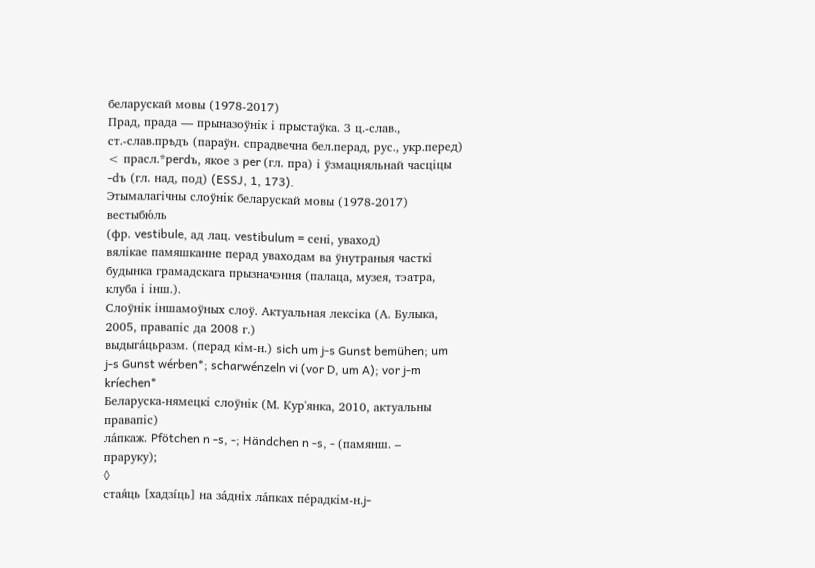беларускай мовы (1978-2017)
Прад, прада — прыназоўнік і прыстаўка. З ц.-слав., ст.-слав.прѣдъ (параўн. спрадвечна бел.перад, рус., укр.перед) < прасл.*perdъ, якое з per (гл. пра) і ўзмацняльнай часціцы ‑dъ (гл. над, под) (ESSJ, 1, 173).
Этымалагічны слоўнік беларускай мовы (1978-2017)
вестыбю́ль
(фр. vestibule, ад лац. vestibulum = сені, уваход)
вялікае памяшканне перад уваходам ва ўнутраныя часткі будынка грамадскага прызначэння (палаца, музея, тэатра, клуба і інш.).
Слоўнік іншамоўных слоў. Актуальная лексіка (А. Булыка, 2005, правапіс да 2008 г.)
выдыга́цьразм. (перад кім-н.) sich um j-s Gunst bemühen; um j-s Gunst wérben*; scharwénzeln vi (vor D, um A); vor j-m kríechen*
Беларуска-нямецкі слоўнік (М. Кур'янка, 2010, актуальны правапіс)
ла́пкаж. Pfötchen n -s, -; Händchen n -s, - (памянш. – праруку);
◊
стая́ць [хадзі́ць] на за́дніх ла́пках пе́радкім-н.j-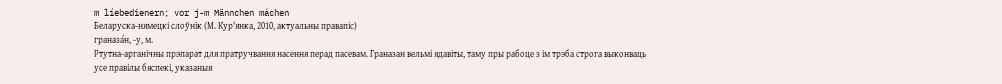m líebedienern; vor j-m Männchen máchen
Беларуска-нямецкі слоўнік (М. Кур'янка, 2010, актуальны правапіс)
граназа́н, ‑у, м.
Ртутна-арганічны прэпарат для пратручвання насення перад пасевам. Граназан вельмі ядавіты, таму пры рабоце з ім трэба строга выконваць усе правілы бяспекі, указаныя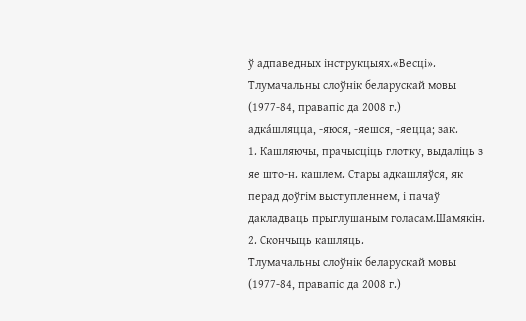ў адпаведных інструкцыях.«Весці».
Тлумачальны слоўнік беларускай мовы (1977-84, правапіс да 2008 г.)
адка́шляцца, ‑яюся, ‑яешся, ‑яецца; зак.
1. Кашляючы, прачысціць глотку, выдаліць з яе што‑н. кашлем. Стары адкашляўся, як перад доўгім выступленнем, і пачаў дакладваць прыглушаным голасам.Шамякін.
2. Скончыць кашляць.
Тлумачальны слоўнік беларускай мовы (1977-84, правапіс да 2008 г.)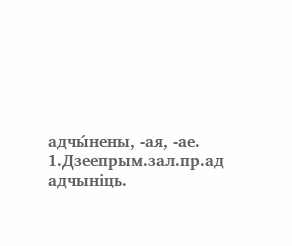адчы́нены, ‑ая, ‑ае.
1.Дзеепрым.зал.пр.ад адчыніць.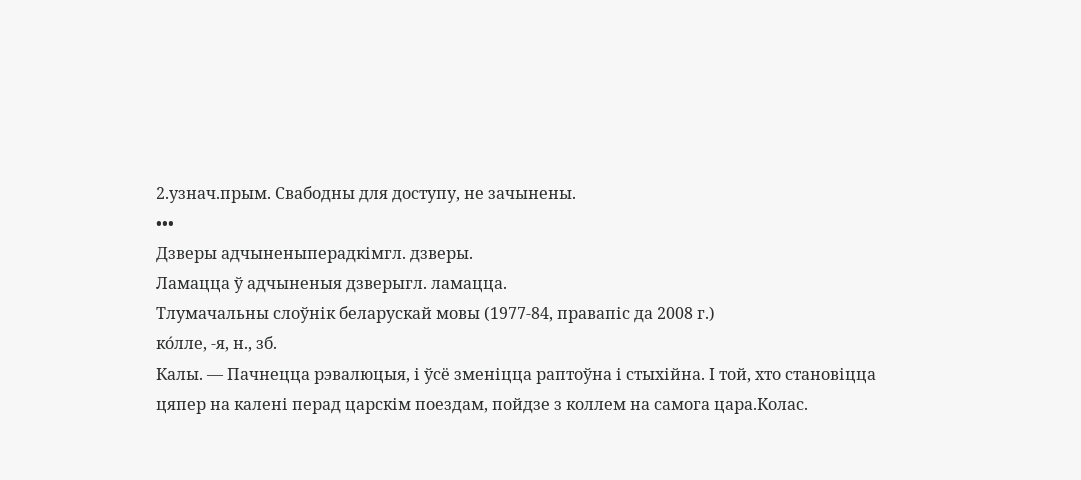2.узнач.прым. Свабодны для доступу, не зачынены.
•••
Дзверы адчыненыперадкімгл. дзверы.
Ламацца ў адчыненыя дзверыгл. ламацца.
Тлумачальны слоўнік беларускай мовы (1977-84, правапіс да 2008 г.)
ко́лле, ‑я, н., зб.
Калы. — Пачнецца рэвалюцыя, і ўсё зменіцца раптоўна і стыхійна. І той, хто становіцца цяпер на калені перад царскім поездам, пойдзе з коллем на самога цара.Колас.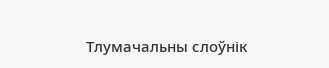Тлумачальны слоўнік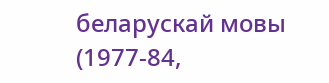беларускай мовы (1977-84,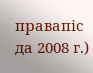правапіс да 2008 г.)